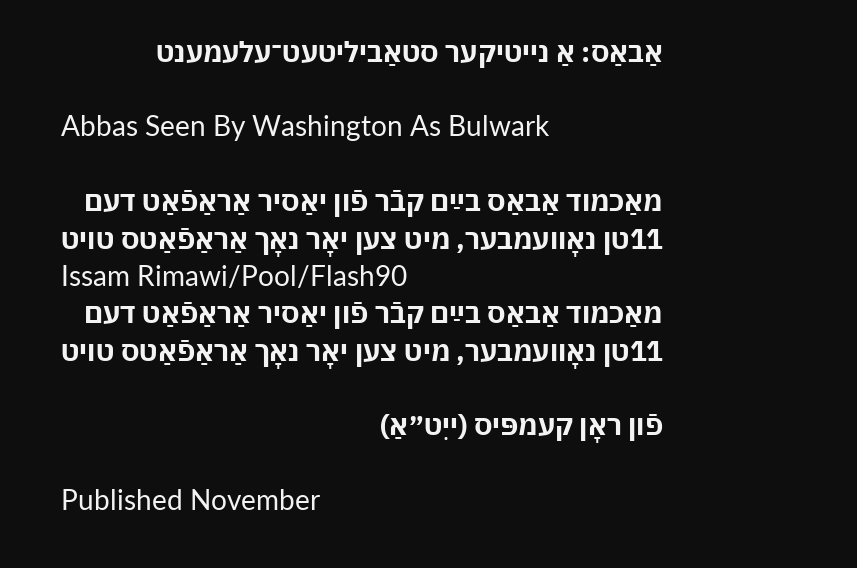אַבאַס: אַ נייטיקער סטאַביליטעט־עלעמענט

Abbas Seen By Washington As Bulwark

מאַכמוד אַבאַס בײַם קבֿר פֿון יאַסיר אַראַפֿאַט דעם 11טן נאָוועמבער, מיט צען יאָר נאָך אַראַפֿאַטס טויט
Issam Rimawi/Pool/Flash90
מאַכמוד אַבאַס בײַם קבֿר פֿון יאַסיר אַראַפֿאַט דעם 11טן נאָוועמבער, מיט צען יאָר נאָך אַראַפֿאַטס טויט

פֿון ראָן קעמפּיס (ייִט״אַ)

Published November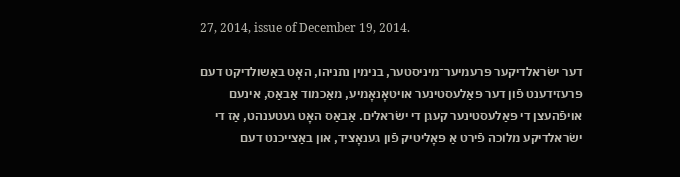27, 2014, issue of December 19, 2014.

דער ישׂראלדיקער פּרעמיער־מיניסטער, בנימין נתניהו, האָט באַשולדיקט דעם פּרעזידענט פֿון דער פּאַלעסטינער אויטאָנאָמיע, מאַכמוד אַבאַס, אינעם אויפֿהעצן די פּאַלעסטינער קעגן די ישׂראלים. אַבאַס האָט געטענהט, אַז די ישׂראלדיקע מלוכה פֿירט אַ פּאָליטיק פֿון גענאָציד, און באַצייכנט דעם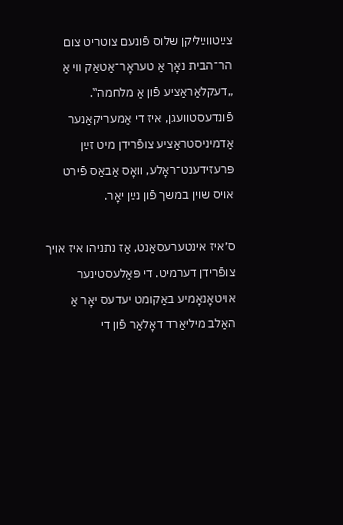צײַטווײַליקן שלוס פֿונעם צוטריט צום הר־הבית נאָך אַ טעראָר־אַטאַק ווי אַ „דעקלאַראַציע פֿון אַ מלחמה‟. פֿונדעסטוועגן, איז די אַמעריקאַנער אַדמיניסטראַציע צופֿרידן מיט זײַן פּרעזידענט־ראָלע, וואָס אַבאַס פֿירט אויס שוין במשך פֿון נײַן יאָר.

ס׳איז אינטערעסאַנט, אַז נתניהו איז אויך צופֿרידן דערמיט. די פּאַלעסטינער אויטאָנאָמיע באַקומט יעדעס יאָר אַ האַלב מיליאַרד דאָלאַר פֿון די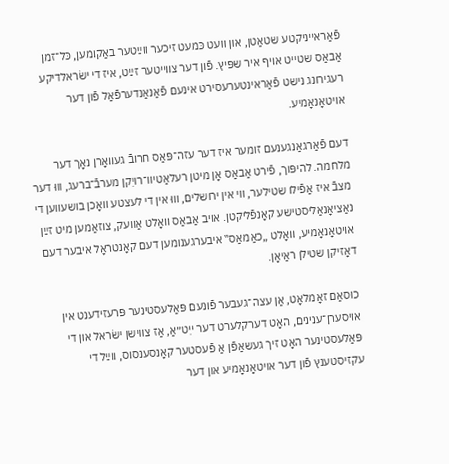פֿאַראייניקטע שטאַטן, און וועט כּמעט זיכער ווײַטער באַקומען, כּל־זמן אַבאַס שטייט אויף איר שפּיץ. פֿון דער צווייטער זײַט, איז די ישׂראלדיקע רעגירונג נישט פֿאַראינטערעסירט אינעם פֿאַנאַנדערפֿאַל פֿון דער אויטאָנאָמיע.

דעם פֿאַרגאַנגענעם זומער איז דער עזה־פּאַס חרובֿ געוואָרן נאָך דער מלחמה. להיפּוך, פֿירט אַבאַס אָן מיטן רעלאַטיוו־רויִקן מערבֿ־ברעג, וווּ דער מצבֿ איז אַפֿילו שטילער, ווי אין ירושלים, וווּ אין די לעצטע וואָכן בושעווען די נאַציאָנאַליסטישע קאָנפֿליקטן. אויב אַבאַס וואָלט אַוועק, צוזאַמען מיט זײַן אויטאָנאָמיע, וואָלט „כאַמאַס‟ איבערגענומען דעם קאָנטראָל איבער דעם דאָזיקן שטילן ראַיאָן.

כוסאַם זאָמלאָט, אַן עצה־געבער פֿונעם פּאַלעסטינער פּרעזידענט אין אויסערן־ענינים, האָט דערקלערט דער ייִט״אַ, אַז צווישן ישׂראל און די פּאַלעסטינער האָט זיך געשאַפֿן אַ פֿעסטער קאָנסענסוס, ווײַל די עקזיסטענץ פֿון דער אויטאָנאָמיע און דער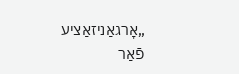„אָרגאַניזאַציע פֿאַר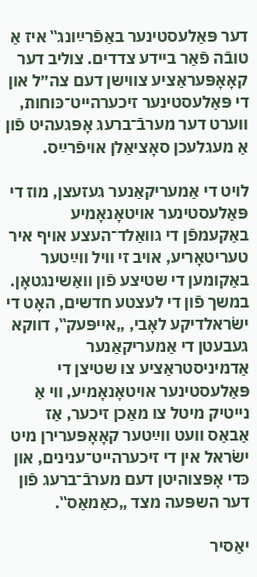דער פּאַלעסטינער באַפֿרײַונג‟ איז אַ טובֿה פֿאַר ביידע צדדים. צוליב דער קאָאָפּעראַציע צווישן דעם צה״ל און די פּאַלעסטינער זיכערהייט־כּוחות, ווערט דער מערבֿ־ברעג אָפּגעהיט פֿון אַ מעגלעכן סאָציאַלן אויפֿרײַס.

לויט די אַמעריקאַנער געזעצן, מוז די פּאַלעסטינער אויטאָנאָמיע באַקעמפֿן די גוואַלד־העצע אויף איר טעריטאָריע, אויב זי וויל ווײַטער באַקומען די שטיצע פֿון וואַשינגטאָן. במשך פֿון די לעצטע חדשים, האָט די ישׂראלדיקע לאָבי, „אייפּעק‟, דווקא געבעטן די אַמעריקאַנער אַדמיניסטראַציע צו שטיצן די פּאַלעסטינער אויטאָנאָמיע, ווי אַ נייטיק מיטל צו מאַכן זיכער, אַז אַבאַס וועט ווײַטער קאָאָפּערירן מיט ישׂראל אין די זיכערהייט־ענינים, און כּדי אָפּצוהיטן דעם מערבֿ־ברעג פֿון דער השפּעה מצד „כאַמאַס‟.

יאַסיר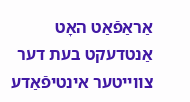אַראַפֿאַט האָט אַנטדעקט בעת דער צווייטער אינטיפֿאַדע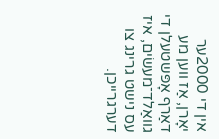אין די 2000ער יאָרן, אַז ווען מע דאַרף אָפּשטעלן די גוואַלד־מעשׂים, איז עס נישט גרינג צו דערגרייכן.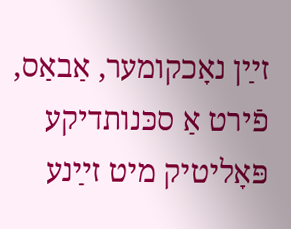זײַן נאָכקומער, אַבאַס, פֿירט אַ סכּנותדיקע פּאָליטיק מיט זײַנע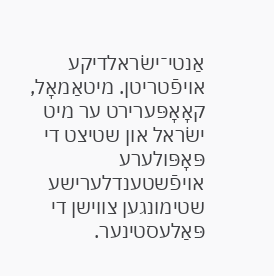אַנטי־ישׂראלדיקע אויפֿטריטן. מיטאַמאָל, קאָאָפּערירט ער מיט ישׂראל און שטיצט די פּאָפּולערע אויפֿשטענדלערישע שטימונגען צווישן די פּאַלעסטינער.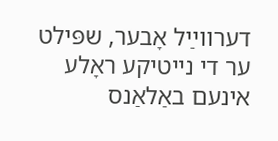דערווײַל אָבער, שפּילט ער די נייטיקע ראָלע אינעם באַלאַנס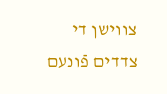צווישן די צדדים פֿונעם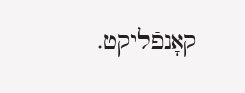קאָנפֿליקט.